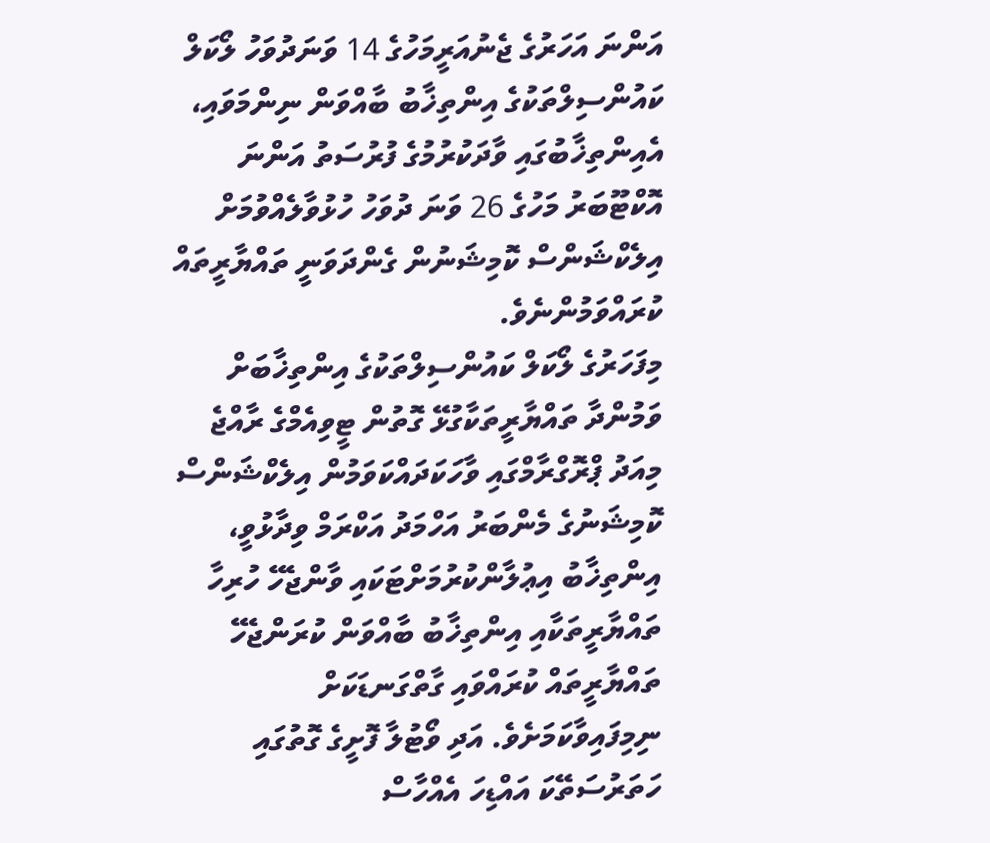އަންނަ އަހަރުގެ ޖެނުއަރީމަހުގެ 14 ވަނަދުވަހު ލޯކަލް ކައުންސިލްތަކުގެ އިންތިޚާބު ބާއްވަން ނިންމަވައި، އެއިންތިޚާބުގައި ވާދަކުރުމުގެ ފުރުސަތު އަންނަ އޮކްޓޫބަރު މަހުގެ 26 ވަނަ ދުވަހު ހުޅުވާލެއްވުމަށް އިލެކްޝަންސް ކޮމިޝަނުން ގެންދަވަނީ ތައްޔާރީތައް ކުރައްވަމުންނެވެ.
މިފަހަރުގެ ލޯކަލް ކައުންސިލްތަކުގެ އިންތިޚާބަށް ވަމުންދާ ތައްޔާރީތަކާގުޅޭ ގޮތުން ޓީވިއެމްގެ ރާއްޖެ މިއަދު ޕްރޮގްރާމްގައި ވާހަކަދައްކަވަމުން އިލެކްޝަންސް ކޮމިޝަނުގެ މެންބަރު އަހްމަދު އަކްރަމް ވިދާޅުވީ، އިންތިޚާބު އިޢުލާންކުރުމަށްޓަކައި ވާންޖެހޭ ހުރިހާ ތައްޔާރީތަކާއި އިންތިޚާބު ބާއްވަން ކުރަންޖެހޭ ތައްޔާރީތައް ކުރައްވައި ގާތްގަނޑަކަށް ނިމިފައިވާކަމަށެވެ. އަދި ވޯޓުލާ ފޮށީގެ ގޮތުގައި ހަތަރުސަތޭކަ އައްޑިހަ އެއްހާސް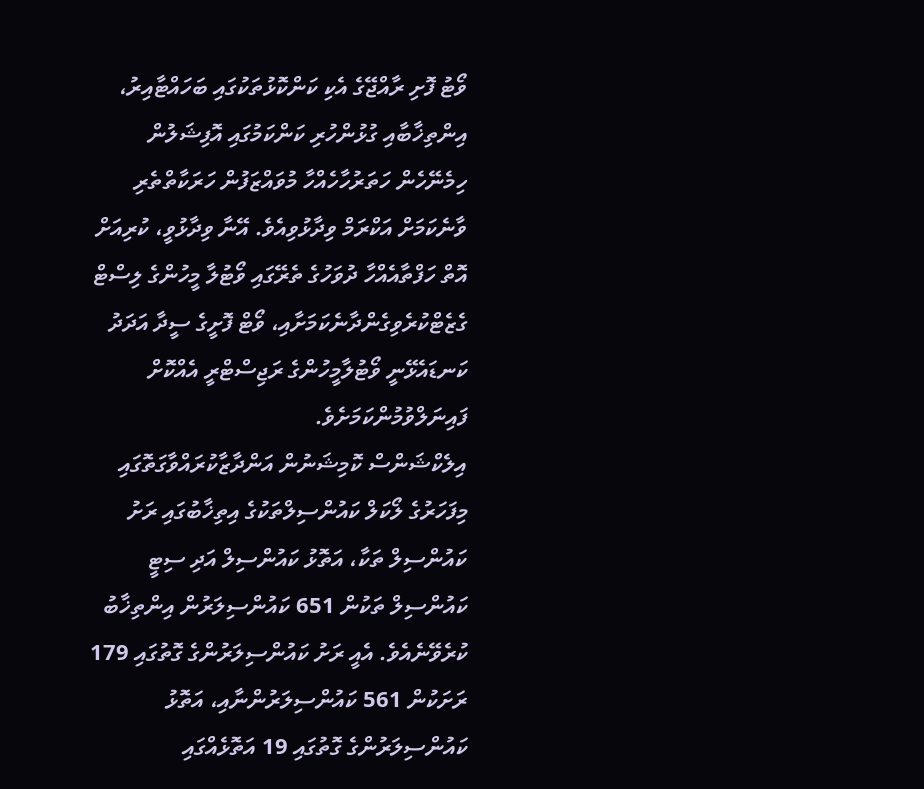ވޯޓު ފޮށި ރާއްޖޭގެ އެކި ކަންކޮޅުތަކުގައި ބަހައްޓާއިރު، އިންތިޚާބާއި ގުޅުންހުރި ކަންކަމުގައި އޮފިޝަލުން ހިމެނޭހެން ހަތަރުހާހެއްހާ މުވައްޒަފުން ހަރަކާތްތެރި ވާނެކަމަށް އަކްރަމް ވިދާޅުވިއެވެ. އޭނާ ވިދާޅުވީ، ކުރިއަށް އޮތް ހަފްތާއެއްހާ ދުވަހުގެ ތެރޭގައި ވޯޓުލާ މީހުންގެ ލިސްޓް ގެޒެޓްކުރެވިގެންދާނެކަމަށާއި، ވޯޓް ފޮށީގެ ސީދާ އަދަދު ކަނޑައެޅޭނީ ވޯޓުލާމީހުންގެ ރަޖިސްޓްރީ އެއްކޮށް ފައިނަލްވުމުންކަމަށެވެ.
އިލެކްޝަންސް ކޮމިޝަނުން އަންދާޒާކުރައްވާގަތޮގައި މިފަހަރުގެ ލޯކަލް ކައުންސިލްތަކުގެ އިތިޚާބުގައި ރަށު ކައުންސިލް ތަކާ، އަތޮޅު ކައުންސިލް އަދި ސިޓީ ކައުންސިލް ތަކުން 651 ކައުންސިލަރުން އިންތިޚާބު ކުރެވޭނެއެވެ. އެއީ ރަށު ކައުންސިލަރުންގެ ގޮތުގައި 179 ރަށަކުން 561 ކައުންސިލަރުންނާއި، އަތޮޅު ކައުންސިލަރުންގެ ގޮތުގައި 19 އަތޮޅެއްގައި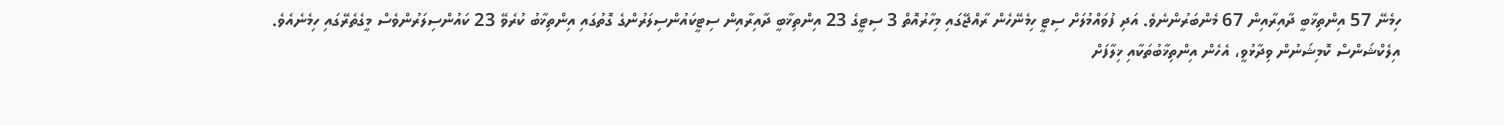ހިމެނޭ 57 އިންތިޚާބީ ދާއިރާއިން 67 މެންބަރުންނެވެ. އަދި ފުވައްމުލަށް ސިޓީ ހިމެނޭހެން ރާއްޖޭގައި މިހާރުއޮތް 3 ސިޓީގެ 23 އިންތިޚާބީ ދާއިރާއިން ސިޓީކައުންސިލަރުންގެ ގޮތުގައި އިންތިޚާބު ކުރެވޭ 23 ކައުންސިލަރުންވެސް މީގެތެރޭގައި ހިމެނެއެވެ.
އިލެކްޝަންސް ކޮމިޝަނުން ވިދާޅުވީ، އެހެން އިންތިޚާބުތަކާއި ޚިލާފަށް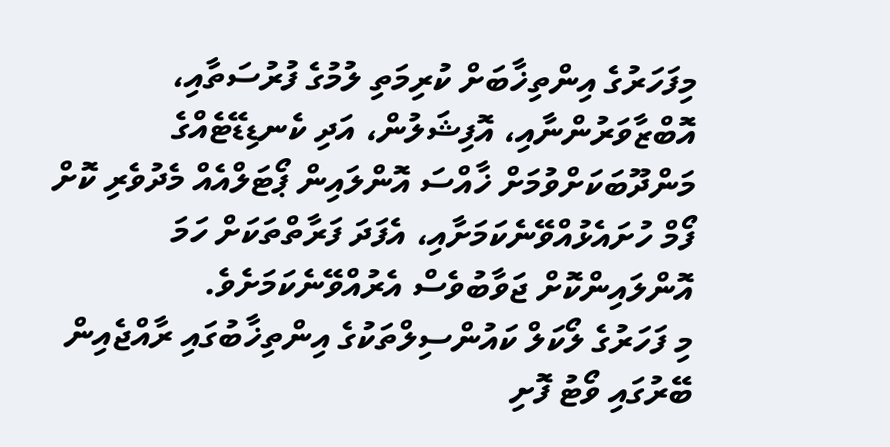މިފަހަރުގެ އިންތިޚާބަށް ކުރިމަތި ލުމުގެ ފުރުސަތާއި، އޮބްޒާވަރުންނާއި، އޮފިޝަލުން، އަދި ކެނޑިޑޭޓެއްގެ މަންދޫބަކަށްވުމަށް ޚާއްސަ އޮންލައިން ޕޯޓަލްއެއް މެދުވެރި ކޮށް ފޯމް ހުށައެޅުއްވޭނެކަމަށާއި، އެފަދަ ފަރާތްތަކަށް ހަމަ އޮންލައިންކޮށް ޖަވާބުވެސް އެރުއްވޭނެކަމަށެވެ.
މި ފަހަރުގެ ލޯކަލް ކައުންސިލްތަކުގެ އިންތިޚާބުގައި ރާއްޖެއިން ބޭރުގައި ވޯޓު ފޮށި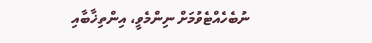ނުބެހެއްޓެވުމަށް ނިންމެވީ، އިންތިޚާބާއި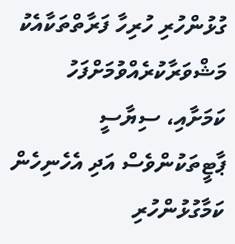ގުޅުންހުރި ހުރިހާ ފަރާތްތަކާއެކު މަޝްވަރާކުރެއްވުމަށްފަހު ކަމަށާއި، ސިޔާސީ ޕާޓީތަކުންވެސް އަދި އެހެނިހެން ކަމާގުޅުންހުރި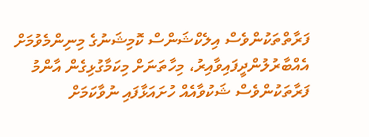ފަރާތްތަކުންވެސް އިލެކްޝަންސް ކޮމިޝަނުގެ މިނިންމެވުމަށް އެއްބާރުލުންދީފައިވާއިރު، މިހާތަނަށް މިކަމާގުޅިގެން އާންމު ފަރާތަކުންވެސް ޝަކުވާއެއް ހުށައަޅާފައި ނުވާކަމަށް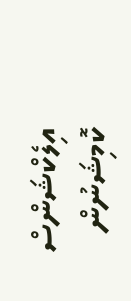އިލެކްޝަންސް ކޮމިޝަނުން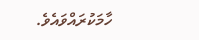ހާމަކުރައްވައެވެ.